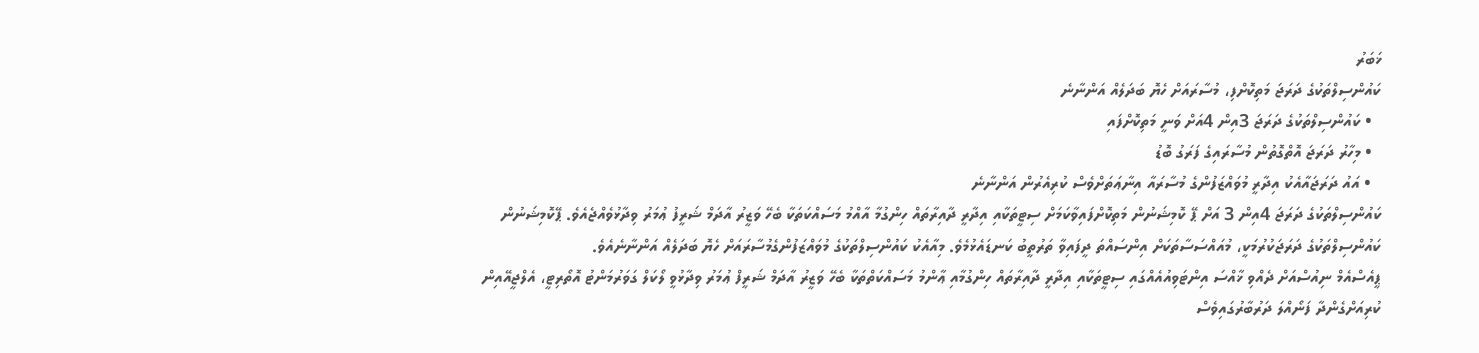ޚަބަރު
ކައުންސިލްތަކުގެ ދަރަޖަ މަތިކޮށްފި، މުސާރައަށް ހެޔޮ ބަދަލެއް އަންނާނެ
  • ކައުންސިލްތަކުގެ ދަރަޖަ 3އިން 4އަށް ވަނީ މަތިކޮށްފައި
  • މިހާރު ދަރަޖަ އޮތްގޮތުން މުސާރައިގެ ފަރަގު ބޮޑު
  • އައު ދަރަޖައާއެކު އިދާރީ މުވައްޒަފުންގެ މުސާރައާ އިނާޢަތަށްވެސް ކުރިއެރުން އަންނާނެ
ކައުންސިލްތަކުގެ ދަރަޖަ 4އިން 3 އަށް ޕޭ ކޮމިޝަނުން މަތިކޮށްފައިވާކަމަށް ސިޓީތަކާއި އިދާރީ ދާއިރާތައް ހިންގުމާ އާއްމު މަސައްކަތަކާ ބެހޭ ވަޒީރު އާދަމް ޝަރީފު ޢުމަރު ވިދާޅުވެއްޖެއެވެ. ޕޭކޮމިޝަނުން ކައުންސިލްތަކުގެ ދަރަޖަކުރުމަކީ، މުއައްސަސާތަކަށް އިންސައްތަ ދީފައިވާ ތަރުތީބު ކަނޑައެޅުމެވެ. މިއާއެކު ކައުންސިލްތަކުގެ މުވައްޒަފުންގެމުސާރައަށް ހެޔޮ ބަދަލެއް އަންނާނެއެވެ.
ޕީއެސްއެމް ނިއުސްއަށް ދެއްވި ޚާއްސަ އިންޓަވިއުއެއްގައި ސިޓީތަކާއި އިދާރީ ދާއިރާތައް ހިންގުމާއި ޢާންމު މަސައްކަތްތަކާ ބެހޭ ވަޒީރު އާދަމް ޝަރީފް ޢުމަރު ވިދާޅުވީ ލޯކަލް ގަވަރުމަންޓު އޮތޯރިޓީ، އެލްޖީއޭއިން ކުރިއަށްގެންދާ ފަނޯއްލަ ދަރުބާރުގައިވެސް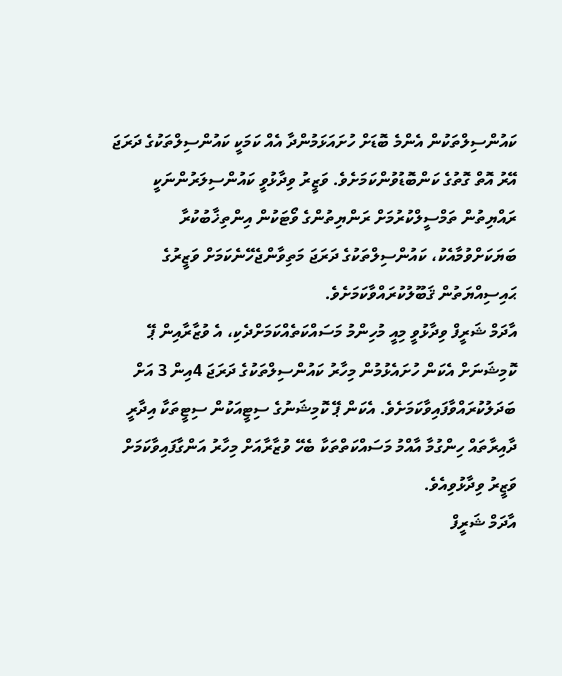ކައުންސިލްތަކުން އެންމެ ބޮޑަށް ހުށައަޅަމުންދާ އެއް ކަމަކީ ކައުންސިލްތަކުގެ ދަރަޖަ އޭރު އޮތް ގޮތުގެ ކަންބޮޑުވުންކަމަށެވެ. ވަޒީރު ވިދާޅުވީ ކައުންސިލަރުންނަކީ ރައްޔިތުން ތަމްސީލްކުރުމަށް ރަންޔިތުންގެ ވޯޓަކުން އިންތިޚާބުކުރާ ބަޔަކަށްވުމާއެކު، ކައުންސިލްތަކުގެ ދަރަޖަ މަތިވާންޖެހޭނެކަމަށް ވަޒީރުގެ ޙައިސިއްޔަތުން ޤަބޫލުކުރައްވާކަމަށެވެ.
އާދަމް ޝަރީފް ވިދާޅުވީ މިއީ މުހިންމު މަސައްކަތެއްކަމަށްދެކި، އެ ވުޒާރާއިން ޕޭ ކޮމިޝަނަށް އެކަން ހުށައެޅުމުން މިހާރު ކައުންސިލްތަކުގެ ދަރަޖަ 4އިން 3 އަށް ބަދަލުކުރައްވާފައިވާކަމަށެވެ. އެކަން ޕޭ ކޮމިޝަނުގެ ސިޓީއަކުން ސިޓީތަކާ އިދާރީ ދާއިރާތައް ހިންގުމާ އާއްމު މަސައްކަތްތަކާ ބެހޭ ވުޒާރާއަށް މިހާރު އަންގާފައިވާކަމަށް ވަޒީރު ވިދާޅުވިއެވެ.
އާދަމް ޝަރީފް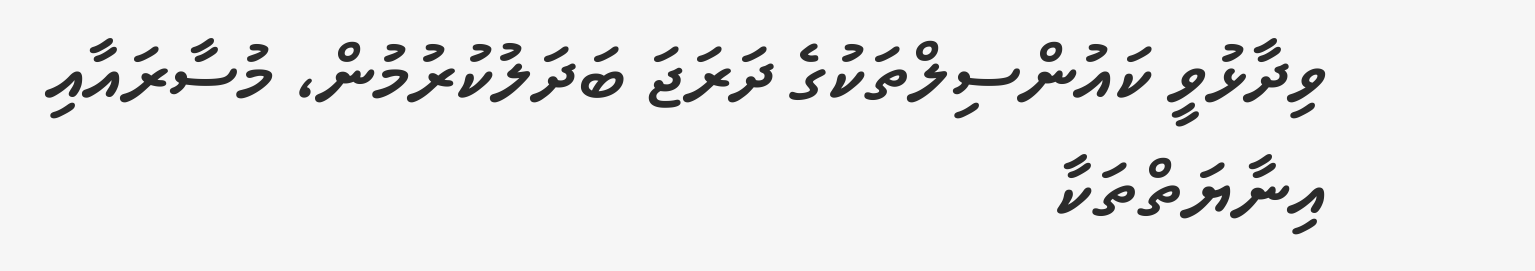ވިދާޅުވީ ކައުންސިލްތަކުގެ ދަރަޖަ ބަދަލުކުރުމުން، މުސާރައާއި އިނާޔަތްތަކާ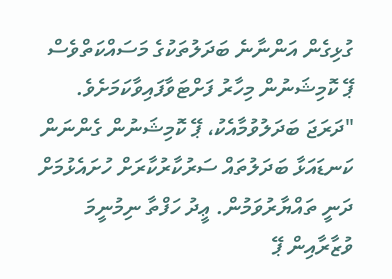ގުޅިގެން އަންނާނެ ބަދަލުތަކުގެ މަސައްކަތްވެސް ޕޭ ކޮމިޝަނުން މިހާރު ފަށްޓަވާފައިވާކަމަށެވެ.
"ދަރަޖަ ބަދަލުވުމާއެކު، ޕޭ ކޮމިޝަނުން ގެންނަން ކަނޑައަޅާ ބަދަލުތައް ސަރުކާރުކާރަށް ހުށައެޅުމަށް ދަނީ ތައްޔާރުވަމުން. ޢީދު ހަފްތާ ނިމުނީމަ ވުޒާރާއިން ޕޭ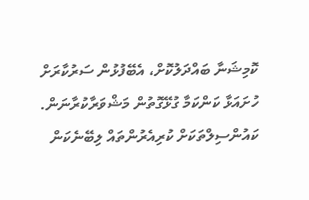ކޮމިޝަނާ ބައްދަލުކޮށް، އެބޭފުޅުން ސަރުކާރަށް ހުށައަޅާ ކަންކަމާ ގުޅޭގޮތުން މަޝްވަރާކުރާނަން. ކައުންސިލްތަކަށް ކުރިއެރުންތައް ލިބޭނެކަން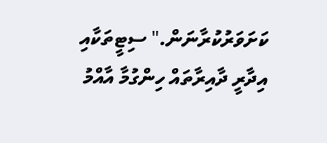ކަށަވަރުކުރާނަން." ސިޓީތަކާއި އިދާރީ ދާއިރާތައް ހިންގުމާ އާއްމު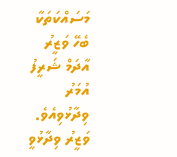މަސައްކަތަކާ ބެހޭ ވަޒީރު އާދަމް ޝަރީފު އުމަރު ވިދާޅުވިއެވެ.
ވަޒީރު ވިދާޅުވީ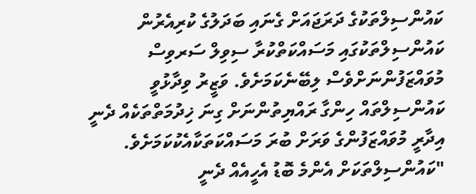ކައުންސިލްތަކުގެ ދަރަޖައަށް ގެނައި ބަދަލުގެ ކުރިއެރުން ކައުންސިލްތަކުގައި މަސައްކަތްކުރާ ސިވިލް ސަރވިސް މުވައްޒަފުންނަށްވެސް ލިބޭނެކަމަށެވެ. ވަޒީރު ވިދާޅުވީ ކައުންސިލްތައް ހިންގާ ރައްޔިތުންނަށް ގިނަ ޚިދުމަތްތަކެއް ދެނީ އިދާރީ މުވައްޒަފުންގެ ވަރަށް ބުރަ މަސައްކަތަކާއެކުކަމަށެވެ.
"ކައުންސިލްތަކަށް އެންމެ ބޮޑު އެހީއެއް ދެނީ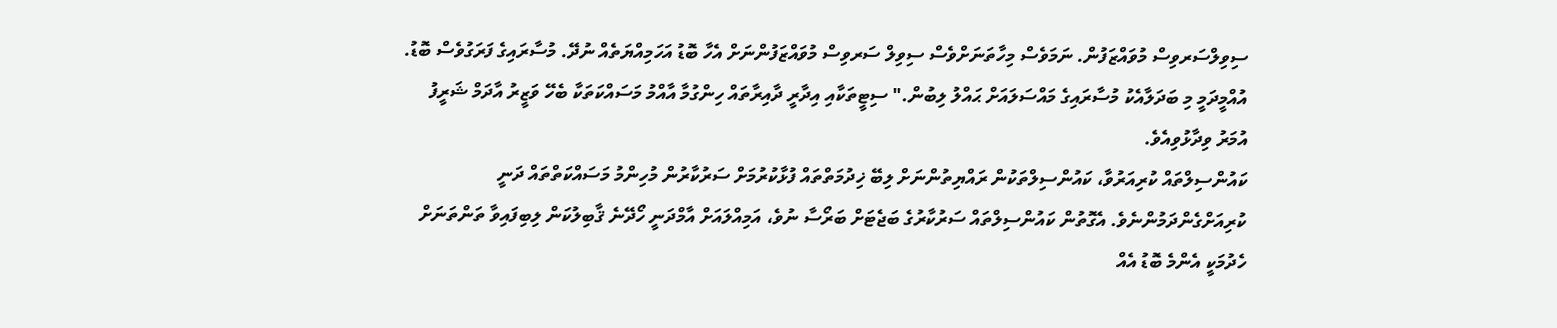ސިވިލްސަރވިސް މުވައްޒަފުން. ނަމަވެސް މިހާތަނަށްވެސް ސިވިލް ސަރވިސް މުވައްޒަފުންނަށް އެހާ ބޮޑު އަހަމިއްޔަތެއް ނުދޭ. މުސާރައިގެ ފަރަގުވެސް ބޮޑު. އުއްމީދަމީ މި ބަދަލާއެކު މުސާރައިގެ މައްސަލައަށް ޙައްލު ލިބުން." ސިޓީތަކާއި އިދާރީ ދާއިރާތައް ހިންގުމާ އާއްމު މަސައްކަތަކާ ބެހޭ ވަޒީރު އާދަމް ޝަރީފު އުމަރު ވިދާޅުވިއެވެ.
ކައުންސިލްތައް ކުރިއަރުވާ، ކައުންސިލްތަކުން ރައްޔިތުންނަށް ލިބޭ ޚިދުމަތްތައް ފުޅާކުރުމަށް ސަރުކާރުން މުހިންމު މަސައްކަތްތައް ދަނީ ކުރިއަށްގެންދަމުންނެވެ. އެގޮތުން ކައުންސިލްތައް ސަރުކާރުގެ ބަޖެޓަށް ބަރޯސާ ނުވެ، އަމިއްލައަށް އާމްދަނީ ހޯދޭނެ ޤާބިލުކަން ލިބިފައިވާ ތަންތަނަށް ހެދުމަކީ އެންމެ ބޮޑު އެއް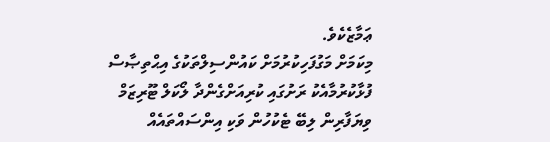ޢަމާޒެކެވެ.
މިކަމަށް މަގުފަހިކުރުމަށް ކައުންސިލްތަކުގެ އިޙްތިޞާސް ފުޅާކުރުމާއެކު ރަށުގައި ކުރިއަށްގެންދާ ލޯކަލް ޓޫރިޒަމް ވިޔަފާރިން ލިބޭ ޓެކުހުން ވަކި އިންސައްތައެއް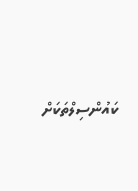ކައުންސިލްތަކަށް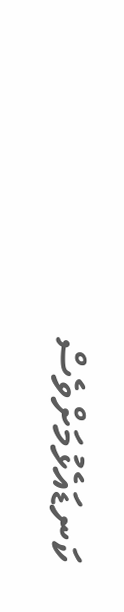ކަނޑައެޅުމަށްވެސް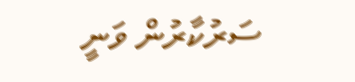ސަރުކާރުން ވަނީ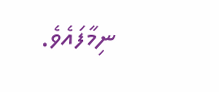ނިމާފައެވެ.